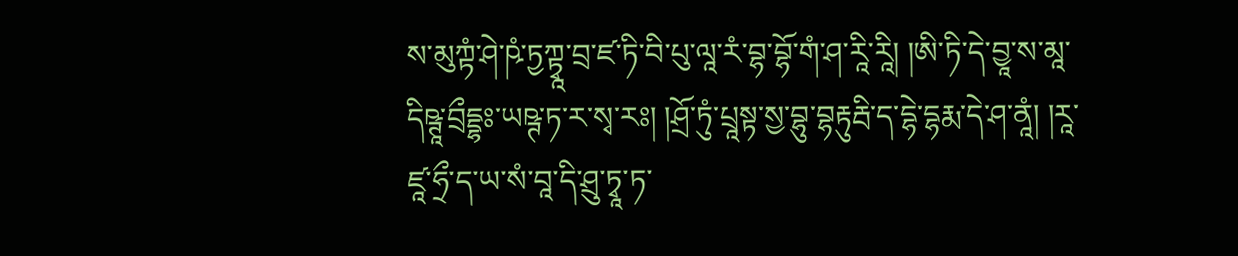ས་མུཀྟཾ་ཤེ་ཥཾ་ཏྱཀྟྭཱ་བྲ་ཛ་ཏི་བི་པུ་ལཱ་རཾ་བྷ་བྷོ་གཾ་ཤ་རཱི་རཱི། །ཨི་ཏི་དེ་བྱཱ་ས་མཱ་དིཥྚཱ་བྲྀདྡྷཿ་ཡཥྚ་ཏ་ར་སྭ་རཿ། །ཤྲོ་ཏུཾ་པྲཱསྟ་སྱ་བྷུ་བྷརྟུརྦི་ད་དྷེ་དྷརྨ་དེ་ཤ་ནཱཾ། །རཱ་ཛཱ་ཧྲྀ་ད་ཡ་སཾ་བཱ་དི་ཤྲུ་ཏྭཱ་ཏ་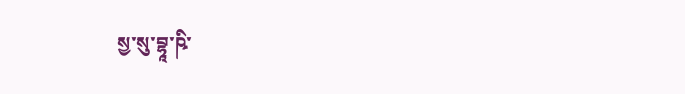སྱ་སུ་བྷཱ་ཥི་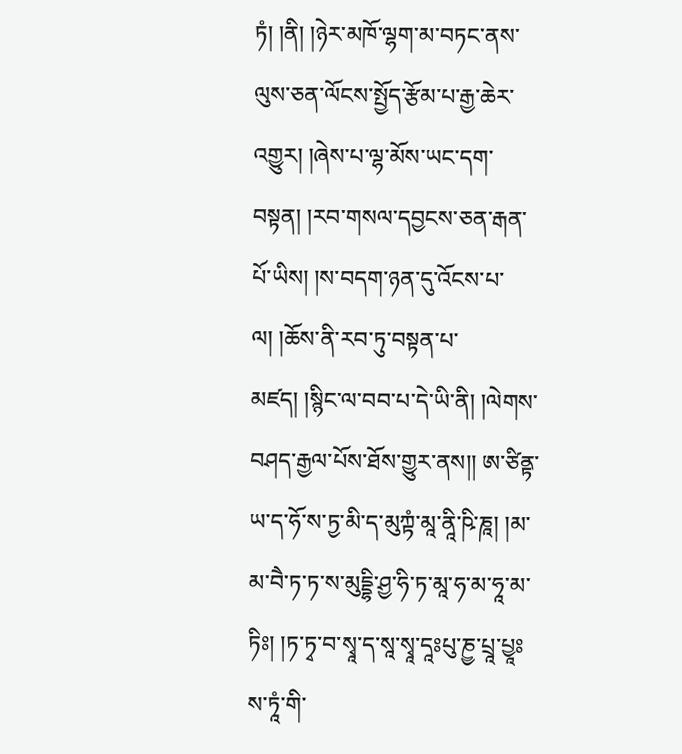ཏཾ། །ནི། །ཉེར་མཁོ་ལྷག་མ་བཏང་ནས་ལུས་ཅན་ལོངས་སྤྱོད་རྩོམ་པ་རྒྱ་ཆེར་འགྱུར། །ཞེས་པ་ལྷ་མོས་ཡང་དག་བསྟན། །རབ་གསལ་དབྱངས་ཅན་རྒན་པོ་ཡིས། །ས་བདག་ཉན་དུ་འོངས་པ་ལ། །ཆོས་ནི་རབ་ཏུ་བསྟན་པ་མཛད། །སྙིང་ལ་བབ་པ་དེ་ཡི་ནི། །ལེགས་བཤད་རྒྱལ་པོས་ཐོས་གྱུར་ནས།། ཨ་ཙིནྟ་ཡ་ད་ཧོ་ས་ཏྱ་མི་ད་མུཀྟཾ་མཱ་ནཱི་ཥི་ཎཱ། །མ་མ་བཻ་ཏ་ཏ་ས་མུདྡྷི་ཤྱ་ཧི་ཏ་མཱ་ཧ་མ་ཧཱ་མ་ཏིཿ། །ཏ་ཏྭ་བ་སྭཱ་ད་སཱ་སྭཱ་དཱཿཔུ་ཎྱ་པྲཱ་པྱཱཿས་ཏཱཾ་གི་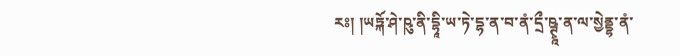རཿ། །ཡཏྐོ་ཤེ་ཥུ་ནི་དྷཱི་ཡ་ཏེ་དྷ་ན་བ་ནཾ་དྲྀ་ཥྚྭཱ་ན་ལ་སྱེནྡྷ་ནཾ་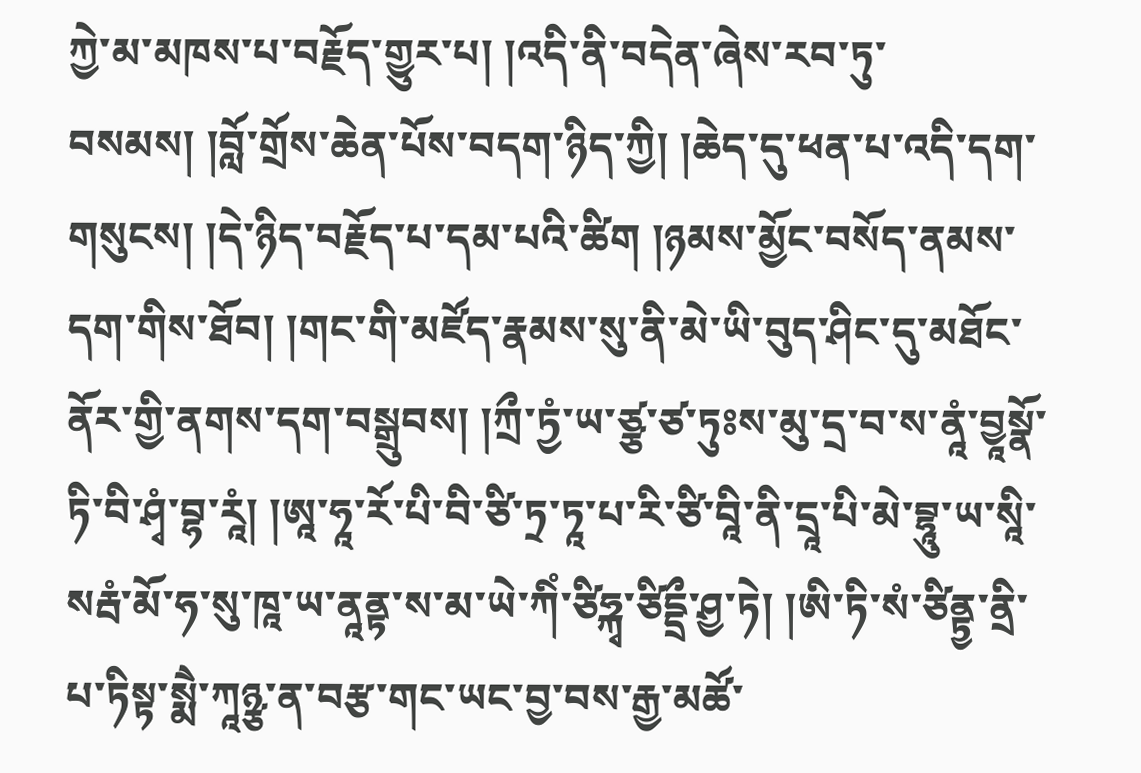ཀྱེ་མ་མཁས་པ་བརྗོད་གྱུར་པ། །འདི་ནི་བདེན་ཞེས་རབ་ཏུ་བསམས། །བློ་གྲོས་ཆེན་པོས་བདག་ཉིད་ཀྱི། །ཆེད་དུ་ཕན་པ་འདི་དག་གསུངས། །དེ་ཉིད་བརྗོད་པ་དམ་པའི་ཚིག །ཉམས་མྱོང་བསོད་ནམས་དག་གིས་ཐོབ། །གང་གི་མཛོད་རྣམས་སུ་ནི་མེ་ཡི་བུད་ཤིང་དུ་མཐོང་ནོར་གྱི་ནགས་དག་བསྒྲུབས། །ཀྲྀ་ཏྱཾ་ཡ་ཙྩ་ཙ་ཏུཿས་མུ་དྲ་བ་ས་ནཱཾ་བྱཱསྣོ་ཏི་བི་ཤྭཾ་བྷ་རཱཾ། །ཨཱ་ཧཱ་རོ་པི་བི་ཙི་ཏྲ་ཏཱ་པ་རི་ཙི་བཱི་ནི་དྲཱ་པི་མེ་བྷཱུ་ཡ་སཱི་སརྦཾ་མོ་ཧ་སུ་ཁཱ་ཡ་ནཱནྟ་ས་མ་ཡེ་ཀིཾ་ཙིཧྐྭ་ཙིདྡྲྀ་ཤྱ་ཏེ། །ཨི་ཏི་སཾ་ཙིནྟྱ་ནྲི་པ་ཏིསྟ་སྨཻ་ཀཱཉྩ་ན་བརྩ་གང་ཡང་བྱ་བས་རྒྱ་མཚོ་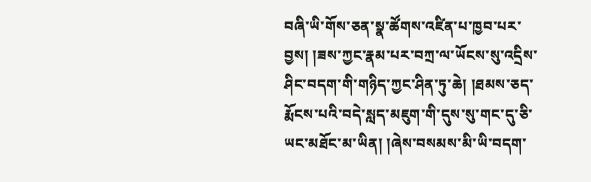བཞི་ཡི་གོས་ཅན་སྣ་ཚོགས་འཛིན་པ་ཁྱབ་པར་བྱས། །ཟས་ཀྱང་རྣམ་པར་བཀྲ་ལ་ཡོངས་སུ་འདྲིས་ཤིང་བདག་གི་གཉིད་ཀྱང་ཤིན་ཏུ་ཆེ། །ཐམས་ཅད་རྨོངས་པའི་བདེ་སླད་མཇུག་གི་དུས་སུ་གང་དུ་ཅི་ཡང་མཐོང་མ་ཡིན། །ཞེས་བསམས་མི་ཡི་བདག་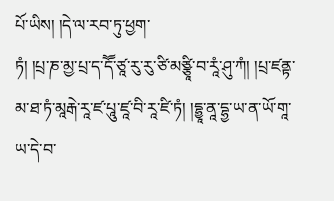པོ་ཡིས། །དེ་ལ་རབ་ཏུ་ཕྱག་
ཏཾ། །པྲ་ཎ་མྱ་པྲ་ད་དཽ་ཙཱ་རུ་རུ་ཙི་མཙྩཱི་བ་རཱཾ་ཤུ་ཀཾ། །པྲ་ཛནྟ་མ་ཐ་ཏཾ་མཱརྒེ་རཱ་ཛ་པཱུ་ཛཱ་བི་རཱ་ཛི་ཏཾ། །དྷྱཱ་ནཱ་དྷྱ་ཡ་ན་ཡོ་གཱ་ཡ་དེ་བ་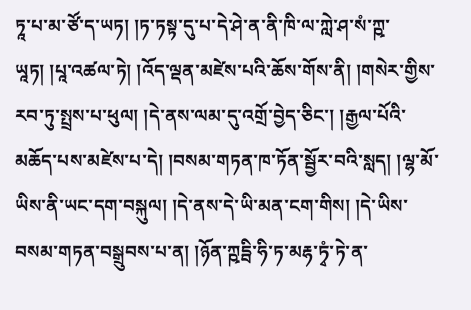ཏཱ་པ་མ་ཙོ་ད་ཡཏ། །ཏ་ཏསྟ་དུ་པ་དེ་ཤེ་ན་ནི་ཁི་ལ་ཀླེ་ཤ་སཾ་ཀྵ་ཡཱཏ། །པཱ་འཚལ་ཏེ། །འོད་ལྡན་མཛེས་པའི་ཆོས་གོས་ནི། །གསེར་གྱིས་རབ་ཏུ་སྤྲས་པ་ཕུལ། །དེ་ནས་ལམ་དུ་འགྲོ་བྱེད་ཅིང་། །རྒྱལ་པོའི་མཆོད་པས་མཛེས་པ་དེ། །བསམ་གཏན་ཁ་ཏོན་སྦྱོར་བའི་སླད། །ལྷ་མོ་ཡིས་ནི་ཡང་དག་བསྐུལ། །དེ་ནས་དེ་ཡི་མན་ངག་གིས། །དེ་ཡིས་བསམ་གཏན་བསྒྲུབས་པ་ན། །ཉོན་ཀྵདྦི་ཧི་ཏ་མརྷ་ཏྭཾ་ཏེ་ན་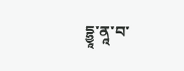དྷྱཱ་ནཱ་བ་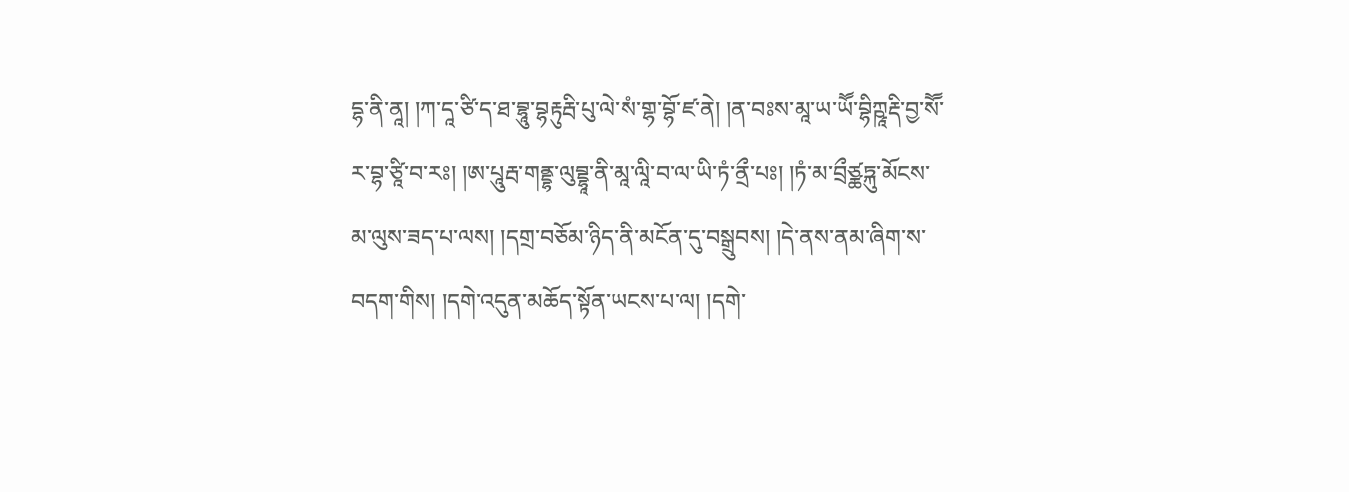དྷ་ནི་ནཱ། །ཀ་དཱ་ཙི་ད་ཐ་བྷཱུ་བྷརྟུརྦི་པུ་ལེ་སཾ་གྷ་བྷོ་ཛ་ནེ། །ན་བཿས་མཱ་ཡ་ཡཽ་བྷིཀྵཱརྡི་བྱ་སཽ་ར་བྷ་ཙཱི་བ་རཿ། །ཨ་པཱུརྦ་གནྡྷ་ལུབྡྷཱ་ནི་མཱ་ལཱི་བ་ལ་ཡི་ཏཾ་ནྲྀ་པཿ། །ཏཾ་མ་བྲྀཙྪཏྐུ་མོངས་མ་ལུས་ཟད་པ་ལས། །དགྲ་བཅོམ་ཉིད་ནི་མངོན་དུ་བསྒྲུབས། །དེ་ནས་ནམ་ཞིག་ས་བདག་གིས། །དགེ་འདུན་མཆོད་སྟོན་ཡངས་པ་ལ། །དགེ་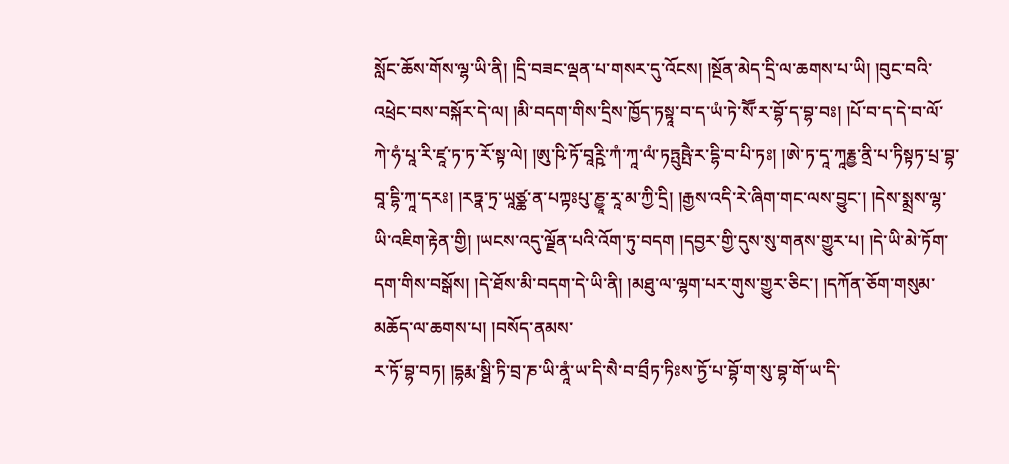སློང་ཆོས་གོས་ལྷ་ཡི་ནི། །དྲི་བཟང་ལྡན་པ་གསར་དུ་འོངས། །སྔོན་མེད་དྲི་ལ་ཆགས་པ་ཡི། །བུང་བའི་འཕྲེང་བས་བསྐོར་དེ་ལ། །མི་བདག་གིས་དྲིས་ཁྱོད་ཏསྟཱ་བ་ད་ཡཾ་ཏེ་སཽ་ར་བྷོ་ད་བྷ་བཿ། །པོ་བ་ད་དེ་བ་ལོ་ཀེ་ཧཾ་པཱ་རི་ཛཱ་ཏ་ཏ་རོ་སྟ་ལེ། །ཨུ་ཥི་ཏོ་བཱཪྵི་ཀཾ་ཀཱ་ལཾ་ཏཏྤུཥྤཻ་ར་དྷི་བ་པི་ཏཿ། །ཨེ་ཏ་དཱ་ཀཱརྞྱ་ནྲི་པ་ཏིསྟཏ་པྲ་བྷ་བཱ་དྷི་ཀཱ་དརཿ། །རཏྣ་ཏྲ་ཡཱཙྪ་ན་པཀྟཿཔུ་ཎྱཱ་རཱ་མ་ཀྱི་དྲི། །རྒྱས་འདི་རེ་ཞིག་གང་ལས་བྱུང་། །དེས་སྨྲས་ལྷ་ཡི་འཇིག་རྟེན་གྱི། །ཡངས་འདུ་ལྗོན་པའི་འོག་ཏུ་བདག །དབྱར་གྱི་དུས་སུ་གནས་གྱུར་པ། །དེ་ཡི་མེ་ཏོག་དག་གིས་བསྒོས། །དེ་ཐོས་མི་བདག་དེ་ཡི་ནི། །མཐུ་ལ་ལྷག་པར་གུས་གྱུར་ཅིང་། །དཀོན་ཅོག་གསུམ་མཆོད་ལ་ཆགས་པ། །བསོད་ནམས་
ར་ཏོ་བྷ་བཏ། །དྷརྨ་སྠི་ཏི་བྲ་ཎ་ཡི་ནཱཾ་ཡ་དི་སཻ་བ་བྲྀཏ་ཏིཿས་ཏྱོ་པ་བྷོ་ག་སུ་བྷ་གོ་ཡ་དི་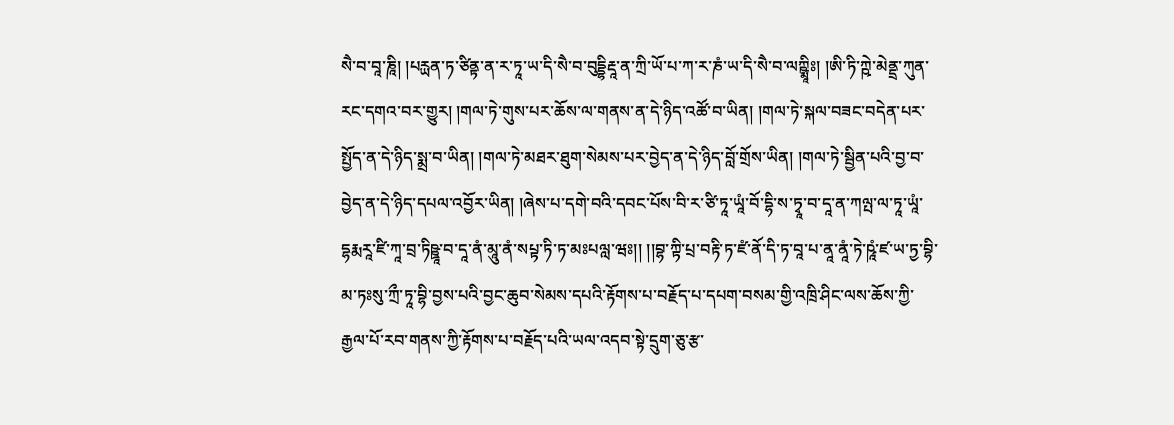སཻ་བ་བཱ་ཎཱི། །པརྻན་ཏ་ཙིནྟ་ན་ར་ཏཱ་ཡ་དི་སཻ་བ་བུདྡྷིརྡཱ་ན་ཀྲི་ཡོ་པ་ཀ་ར་ཎཾ་ཡ་དི་སཻ་བ་ལཀྵྨཱིཿ། །ཨི་ཏི་ཀྵེ་མེནྡྲ་ཀུན་རང་དགའ་བར་གྱུར། །གལ་ཏེ་གུས་པར་ཆོས་ལ་གནས་ན་དེ་ཉིད་འཚོ་བ་ཡིན། །གལ་ཏེ་སྐལ་བཟང་བདེན་པར་སྤྱོད་ན་དེ་ཉིད་སྨྲ་བ་ཡིན། །གལ་ཏེ་མཐར་ཐུག་སེམས་པར་བྱེད་ན་དེ་ཉིད་བློ་གྲོས་ཡིན། །གལ་ཏེ་སྦྱིན་པའི་བྱ་བ་བྱེད་ན་དེ་ཉིད་དཔལ་འབྱོར་ཡིན། །ཞེས་པ་དགེ་བའི་དབང་པོས་བི་ར་ཙི་ཏཱ་ཡཱཾ་བོ་དྷི་ས་ཏྭཱ་བ་དཱ་ན་ཀལྤ་ལ་ཏཱ་ཡཱཾ་དྷརྨརཱ་ཛི་ཀཱ་བྲ་ཏིཥྛཱ་བ་དཱ་ནཾ་མཱུ་ནཾ་སཔྟ་ཏི་ཏ་མཿཔལླ་ཝཿ།། །།བྷ་ཀྟི་པྲ་བརྟི་ཏ་ཛཾ་ནོ་དི་ཏ་བཱ་པ་ནཱ་ནཱཾ་ཏེ་ཥཱཾ་ཛ་ཡ་ཏྱ་བྷི་མ་ཏཿསུ་ཀྲྀ་ཏཱ་བྷི་བྱས་པའི་བྱང་ཆུབ་སེམས་དཔའི་རྟོགས་པ་བརྗོད་པ་དཔག་བསམ་གྱི་འཁྲི་ཤིང་ལས་ཆོས་ཀྱི་རྒྱལ་པོ་རབ་གནས་ཀྱི་རྟོགས་པ་བརྗོད་པའི་ཡལ་འདབ་སྟེ་དྲུག་ཅུ་རྩ་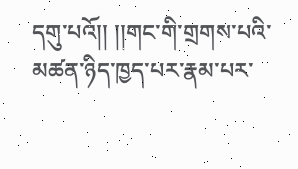དགུ་པའོ།། །།གང་གི་གྲགས་པའི་མཚན་ཉིད་ཁྱད་པར་རྣམ་པར་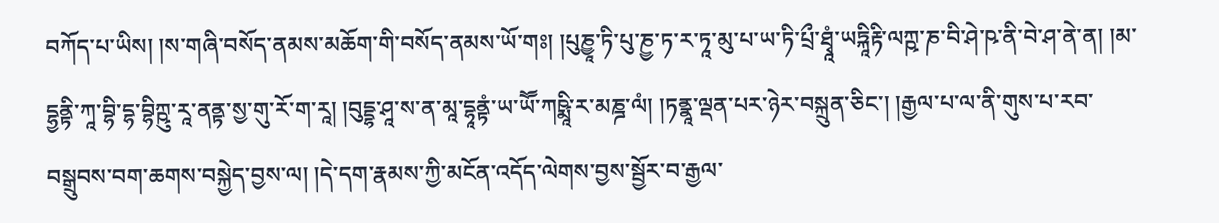བཀོད་པ་ཡིས། །ས་གཞི་བསོད་ནམས་མཆོག་གི་བསོད་ནམས་ཡོ་གཿ། །པུཎྱཱ་ཏི་པུ་ཎྱ་ཏ་ར་ཏཱ་མུ་པ་ཡ་ཏི་པྲྀ་ཐྭཱཾ་ཡཏྐཱིརྟི་ལཀྵ་ཎ་བི་ཤེ་ཥ་ནི་བེ་ཤ་ནེ་ན། །མ་དྷྱནྟི་ཀཱ་བྷི་དྷ་བྷིཀྵུ་རཱ་ནནྟ་སྱ་གུ་རོ་ག་རཱ། །བུདྡྷ་ཤཱ་ས་ན་མཱ་དྷཱནྟཾ་ཡ་ཡཽ་ཀཥྨཱི་ར་མཎྜ་ལཾ། །ཏནྣཱ་ལྡན་པར་ཉེར་བསྐྲུན་ཅིང་། །རྒྱལ་པ་ལ་ནི་གུས་པ་རབ་བསྒྲུབས་བག་ཆགས་བསྐྱེད་བྱས་ལ། །དེ་དག་རྣམས་ཀྱི་མངོན་འདོད་ལེགས་བྱས་སྦྱོར་བ་རྒྱལ་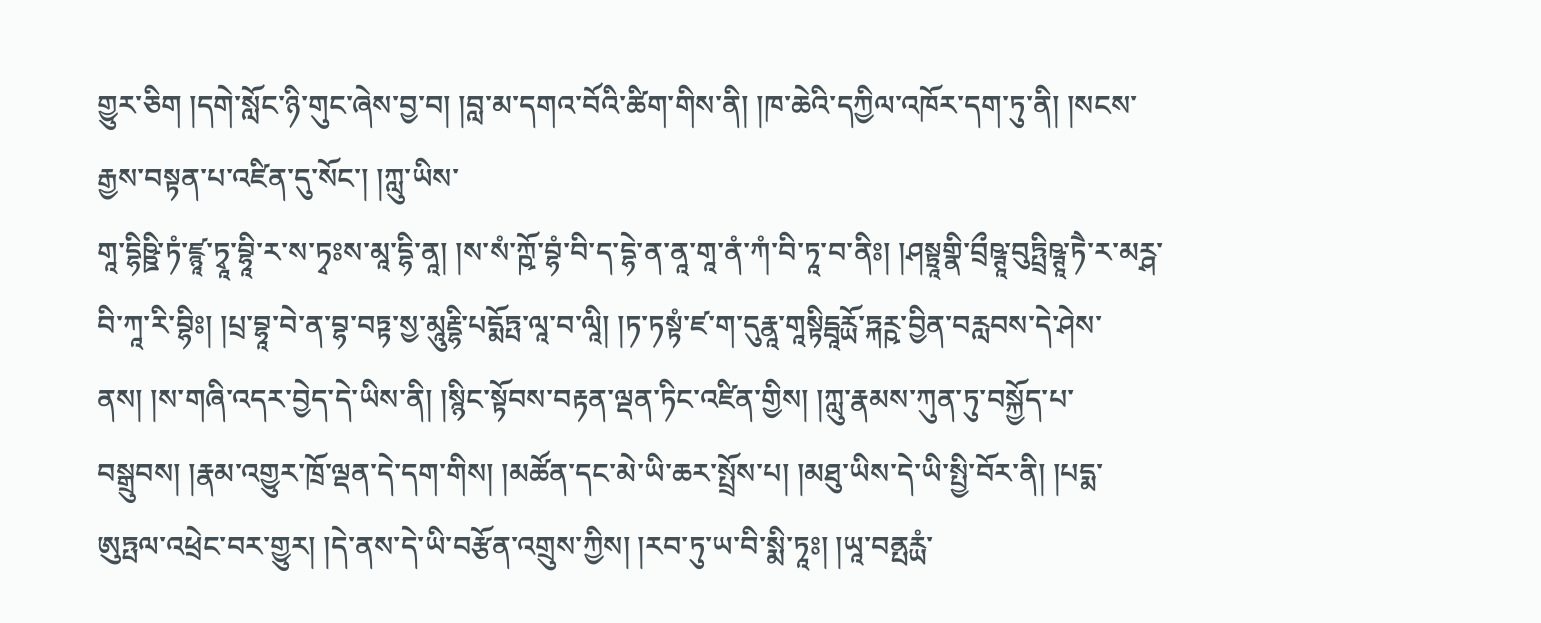གྱུར་ཅིག །དགེ་སློང་ཉི་གུང་ཞེས་བྱ་བ། །བླ་མ་དགའ་བོའི་ཚིག་གིས་ནི། །ཁ་ཆེའི་དཀྱིལ་འཁོར་དག་ཏུ་ནི། །སངས་རྒྱས་བསྟན་པ་འཛིན་དུ་སོང་། །ཀླུ་ཡིས་
གཱ་དྷིཥྛི་ཏཾ་ཛྙཱ་ཏྭཱ་བྷཱི་ར་ས་ཏྭཿས་མཱ་དྷི་ནཱ། །ས་སཾ་ཀྵོ་བྷཾ་བི་ད་དྷེ་ན་ནཱ་གཱ་ནཾ་ཀཾ་བི་ཏཱ་བ་ནིཿ། །ཤསྟྲཱགྣི་བྲྀཥྚཱ་བུཏྤྲིཥྚཱ་ཏཻ་ར་མཪྴ་བི་ཀཱ་རི་བྷིཿ། །པྲ་བྷཱ་བེ་ན་བྷ་བཏྟ་སྱ་མཱུརྡྷི་པདྨོཏྤ་ལཱ་བ་ལཱི། །ཏ་ཏསྟཾ་ཛ་ག་དུརྣཱ་གཱསྟིདྦཱརྻོ་ཏྐཪྵ་བྱིན་བརླབས་དེ་ཤེས་ནས། །ས་གཞི་འདར་བྱེད་དེ་ཡིས་ནི། །སྙིང་སྟོབས་བརྟན་ལྡན་ཏིང་འཛིན་གྱིས། །ཀླུ་རྣམས་ཀུན་ཏུ་བསྐྱོད་པ་བསྒྲུབས། །རྣམ་འགྱུར་ཁྲོ་ལྡན་དེ་དག་གིས། །མཚོན་དང་མེ་ཡི་ཆར་སྤྲོས་པ། །མཐུ་ཡིས་དེ་ཡི་སྤྱི་བོར་ནི། །པདྨ་ཨུཏྤལ་འཕྲེང་བར་གྱུར། །དེ་ནས་དེ་ཡི་བརྩོན་འགྲུས་ཀྱིས། །རབ་ཏུ་ཡ་བི་སྨི་ཏཱཿ། །ཡཱ་བནྤརྻཾ་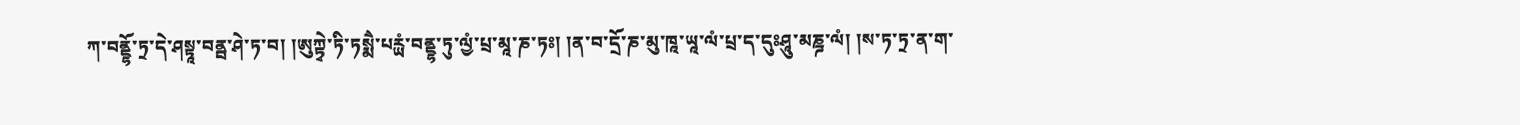ཀ་བནྡྷོ་ཏྲ་དེ་ཤསྟཱ་བནྦ་ཤེ་ཏ་བ། །ཨུཀྟྭེ་ཏི་ཏསྨཻ་པརྻཾ་བནྡྷ་ཏུ་ལྱཾ་པྲ་མཱ་ཎ་ཏཿ། །ན་བ་དྲོ་ཎ་མུ་ཁཱ་ཡཱ་ལཾ་པྲ་ད་དུཿཤཱུ་མཎྜ་ལཾ། །ས་ཏ་ཏྲ་ན་ག་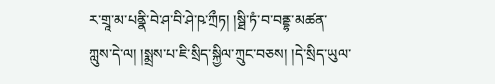ར་གྲཱ་མ་པནྣི་བེ་ཤ་བི་ཤེ་ཥ་ཀྲྀཏ། །སྠི་ཏཾ་བ་བནྡྷ་མཚན་ཀླུས་དེ་ལ། །སྨྲས་པ་ཇི་སྲིད་སྐྱིལ་ཀྲུང་བཅས། །དེ་སྲིད་ཡུལ་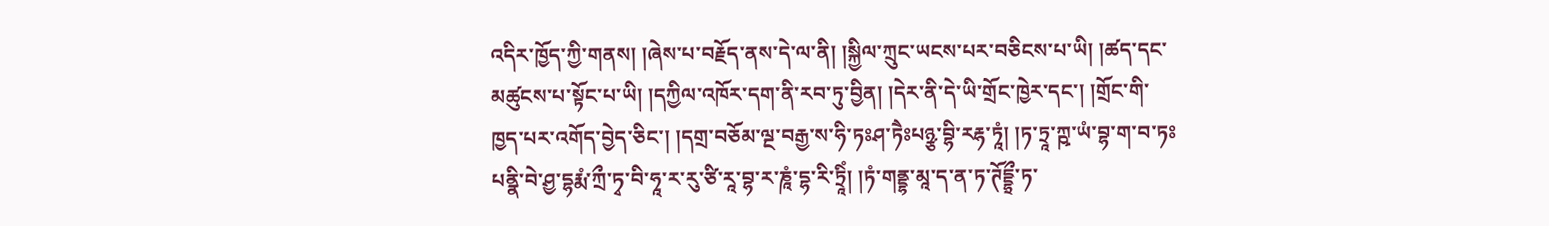འདིར་ཁྱོད་ཀྱི་གནས། །ཞེས་པ་བརྗོད་ནས་དེ་ལ་ནི། །སྐྱིལ་ཀྲུང་ཡངས་པར་བཅིངས་པ་ཡི། །ཚད་དང་མཚུངས་པ་སྟོང་པ་ཡི། །དཀྱིལ་འཁོར་དག་ནི་རབ་ཏུ་བྱིན། །དེར་ནི་དེ་ཡི་གྲོང་ཁྱེར་དང་། །གྲོང་གི་ཁྱད་པར་འགོད་བྱེད་ཅིང་། །དགྲ་བཅོམ་ལྔ་བརྒྱ་ས་ཧི་ཏཿཤ་ཏཻཿཔཉྩ་བྷི་རརྷ་ཏཱཾ། །ཏ་ཏྲཱ་ཀྵ་ཡཾ་བྷ་ག་བ་ཏཿཔནྣི་བེ་ཤྱ་དྷརྨཾ་ཀྲྀ་ཏྭ་བི་ཧཱ་ར་རུ་ཙི་རཱ་བྷ་ར་ཎཱཾ་དྷ་རི་ཏྲཱིཾ། །ཏཾ་གནྡྷ་མཱ་ད་ན་ཏ་ཊོདྡྷྲྀ་ཏ་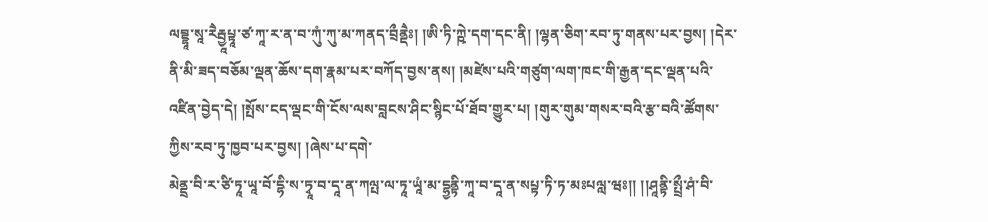ལབྡྷཱ་སཱ་རཻརྦྱཱཔྟཱ་ཙ་ཀཱ་ར་ན་བ་ཀུཾ་ཀུ་མ་ཀནད་བྲྀནྡཻཿ། །ཨི་ཏི་ཀྵེ་དག་དང་ནི། །ལྷན་ཅིག་རབ་ཏུ་གནས་པར་བྱས། །དེར་ནི་མི་ཟད་བཅོམ་ལྡན་ཆོས་དག་རྣམ་པར་བཀོད་བྱས་ནས། །མཛེས་པའི་གཙུག་ལག་ཁང་གི་རྒྱན་དང་ལྡན་པའི་འཛིན་བྱེད་དེ། །སྤོས་ངད་ལྡང་གི་ངོས་ལས་བླངས་ཤིང་སྙིང་པོ་ཐོབ་གྱུར་པ། །གུར་གུམ་གསར་བའི་རྩ་བའི་ཚོགས་ཀྱིས་རབ་ཏུ་ཁྱབ་པར་བྱས། །ཞེས་པ་དགེ་
མེནྡྲ་བི་ར་ཙི་ཏཱ་ཡཱ་བོ་དྷི་ས་ཏྭཱ་བ་དཱ་ན་ཀལྤ་ལ་ཏཱ་ཡཱཾ་མ་དྷྱནྟི་ཀཱ་བ་དཱ་ན་སཔྟ་ཏི་ཏ་མཿཔལླ་ཝཿ།། །།ཤཱནྟི་སྤྲྀ་ཤཾ་བི་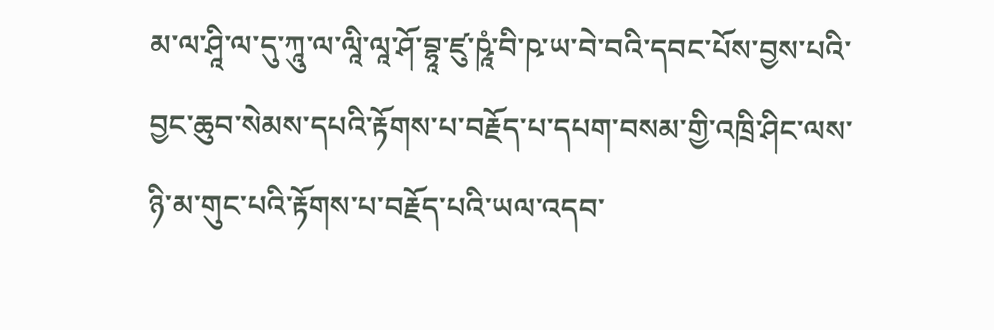མ་ལ་ཤཱི་ལ་དུ་ཀཱུ་ལ་ལཱི་ལཱ་ཤོ་བྷཱ་ཛུ་ཥཱཾ་བི་ཥ་ཡ་བེ་བའི་དབང་པོས་བྱས་པའི་བྱང་ཆུབ་སེམས་དཔའི་རྟོགས་པ་བརྗོད་པ་དཔག་བསམ་གྱི་འཁྲི་ཤིང་ལས་ཉི་མ་གུང་པའི་རྟོགས་པ་བརྗོད་པའི་ཡལ་འདབ་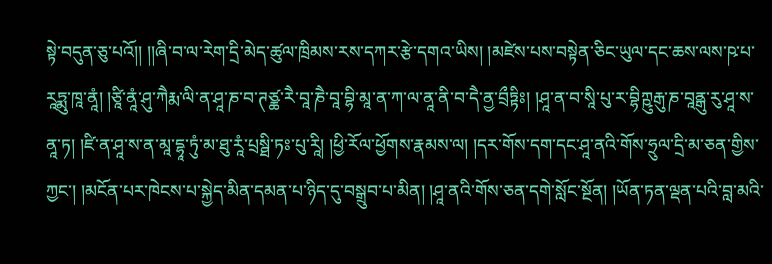སྟེ་བདུན་ཅུ་པའོ།། །།ཞི་བ་ལ་རེག་དྲི་མེད་ཚུལ་ཁྲིམས་རས་དཀར་རྩེ་དགའ་ཡིས། །མཛེས་པས་བསྟེན་ཅིང་ཡུལ་དང་ཆས་ལས་ཥ་པ་རཱཏྨུ་ཁཱ་ནཱཾ། །ཙཱི་ནཱཾ་ཤུ་ཀཻརྨ་ལི་ན་ཤཱ་ཎ་བ་ཊཙྪ་རཻ་བཱ་ཎཻ་བཱ་བྷི་མཱ་ན་ཀ་ལ་ནཱ་ནི་བ་དཻ་ནྱ་བྲྀཏྟིཿ། །ཤཱ་ན་བ་སཱི་པུ་ར་བྷིཀྵུརྒུ་ཎ་བཱནྒུ་རུ་ཤཱ་ས་ནཱ་ཏ། །ཛི་ན་ཤཱ་ས་ན་མཱ་དྷཱ་ཏུཾ་མ་ཐུ་རཱཾ་པྲསྠི་ཏཿ་པུ་རཱི། །ཕྱི་རོལ་ཕྱོགས་རྣམས་ལ། །དར་གོས་དག་དང་ཤཱ་ནའི་གོས་ཧྲུལ་དྲི་མ་ཅན་གྱིས་ཀྱང་། །མངོན་པར་ཁེངས་པ་སྐྱེད་མིན་དམན་པ་ཉིད་དུ་བསྒྲུབ་པ་མིན། །ཤཱ་ནའི་གོས་ཅན་དགེ་སློང་སྔོན། །ཡོན་ཏན་ལྡན་པའི་བླ་མའི་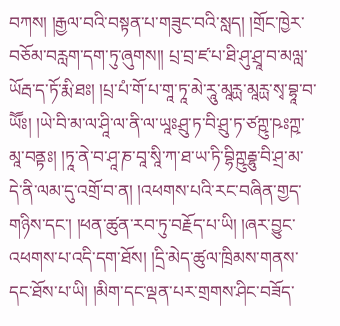བཀས། །རྒྱལ་བའི་བསྟན་པ་གཟུང་བའི་སླད། །གྲོང་ཁྱེར་བཅོམ་བརླག་དག་ཏུ་ཞུགས།། པྲ་བྲ་ཛ་པ་ཐི་ཤུ་ཤྲཱ་བ་མལླ་ཡོརྦ་ད་ཏོ་རྨི་ཐཿ། །པྲ་པཾ་གོ་པ་གཱ་ཏཱ་མེ་རཱུ་མཱརྻ་མཱརྻ་སྭ་བྷཱ་བ་ཡཽཿ། །ཡེ་བི་མ་ལ་ཤཱི་ལ་ནི་ལ་ཡཱཿཤྲུ་ཏ་བི་ཤྲུ་ཏ་ཙཀྵུ་ཥཿཀྵ་མཱ་བནྟཿ། །ཏཱ་ནེ་བ་ཤཱ་ཎ་བཱ་སཱི་ཀ་ཐ་ཡ་ཏི་བྷིཀྵུརྦྷུ་བི་ཤྲ་མ་དེ་ནི་ལམ་དུ་འགྲོ་བ་ན། །འཕགས་པའི་རང་བཞིན་གྱད་གཉིས་དང་། །ཕན་ཚུན་རབ་ཏུ་བརྗོད་པ་ཡི། །ཞར་བྱུང་འཕགས་པ་འདི་དག་ཐོས། །དྲི་མེད་ཚུལ་ཁྲིམས་གནས་དང་ཐོས་པ་ཡི། །མིག་དང་ལྡན་པར་གྲགས་ཤིང་བཟོད་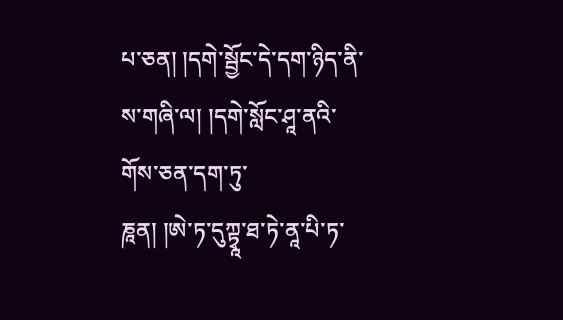པ་ཅན། །དགེ་སྦྱོང་དེ་དག་ཉིད་ནི་ས་གཞི་ལ། །དགེ་སློང་ཤཱ་ནའི་གོས་ཅན་དག་ཏུ་
ཎཱན། །ཨེ་ཏ་དུཀྟྭཱ་ཐ་ཏེ་ནཱ་པི་ཏ་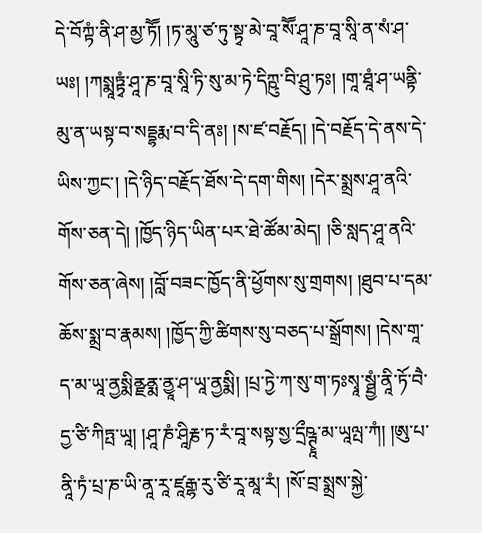དེ་བོཀྟཾ་ནི་ཤ་མྱ་ཏཽ། །ཏ་མཱུ་ཙ་ཏུ་སྟྭ་མེ་བཱ་སཽ་ཤཱ་ཎ་བཱ་སཱི་ན་སཾ་ཤ་ཡཿ། །ཀསྨཱཏྟྭཾ་ཤཱ་ཎ་བཱ་སཱི་ཏི་སུ་མ་ཏེ་དིཀྵུ་བི་ཤྲུ་ཏཿ། །གཱ་ཐཱཾ་ཤ་ཡནྟི་མུ་ན་ཡསྟ་བ་སདྡྷརྨ་བ་དི་ནཿ། །ས་ཛ་བརྗོད། །དེ་བརྗོད་དེ་ནས་དེ་ཡིས་ཀྱང་། །དེ་ཉིད་བརྗོད་ཐོས་དེ་དག་གིས། །དེར་སྨྲས་ཤཱ་ནའི་གོས་ཅན་དེ། །ཁྱོད་ཉིད་ཡིན་པར་ཐེ་ཚོམ་མེད། །ཅི་སླད་ཤཱ་ནའི་གོས་ཅན་ཞེས། །བློ་བཟང་ཁྱོད་ནི་ཕྱོགས་སུ་གྲགས། །ཐུབ་པ་དམ་ཆོས་སྨྲ་བ་རྣམས། །ཁྱོད་ཀྱི་ཚིགས་སུ་བཅད་པ་སྒྲོགས། །དེས་གཱ་ད་མ་ཡཱ་ནྱསྨིནྫནྨ་ནྱཱ་ཤ་ཡཱ་ནྱསྨི། །པྲ་ཏྱེ་ཀ་སུ་ག་ཏཿསྭཱ་སྠྱཾ་ནཱི་ཏོ་བཻ་དྱ་ཙི་ཀིཏྤ་ཡཱ། །ཤཱ་ཎཾ་ཤཱིརྞ་ཏ་རཾ་བཱ་སསྟ་སྱ་དྲྀཥྚྭཱ་མ་ཡཱལྤ་ཀཾ། །ཨུ་པ་ནཱི་ཏཾ་པྲ་ཎ་ཡི་ནཱ་རཱ་ཛཱརྒྷ་རུ་ཙི་རཱ་མཱ་རཾ། །སོ་བྲ་སྨྲས་སྐྱེ་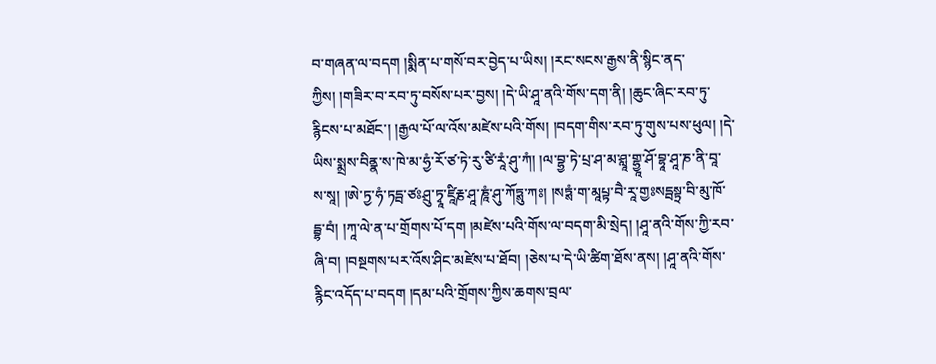བ་གཞན་ལ་བདག །སྨིན་པ་གསོ་བར་བྱེད་པ་ཡིས། །རང་སངས་རྒྱས་ནི་སྙིང་ནད་ཀྱིས། །གཟིར་བ་རབ་ཏུ་བསོས་པར་བྱས། །དེ་ཡི་ཤཱ་ནའི་གོས་དག་ནི། །ཆུང་ཞིང་རབ་ཏུ་རྙིངས་པ་མཐོང་། །རྒྱལ་པོ་ལ་འོས་མཛེས་པའི་གོས། །བདག་གིས་རབ་ཏུ་གུས་པས་ཕུལ། །དེ་ཡིས་སྨྲས་བིནྣ་ས་ཁེ་མ་ཧྱཾ་རོ་ཙ་ཏེ་རུ་ཙི་རཱཾ་ཤུ་ཀཾ། །ལ་བྷྱ་ཏེ་པྲ་ཤ་མ་ཤླཱ་གྷྱཱ་ཤོ་བྷཱ་ཤཱ་ཎ་ནི་བཱ་ས་སཱ། །ཨེ་ཏྱ་ཧཾ་ཏདྦ་ཙཿཤྲུ་ཏྭཱ་ཛཱིརྞ་ཤཱ་ཎཱཾ་ཤུ་ཀོཏྶུ་ཀཿ། །སཏྶཾ་ག་མཱཔྟ་བཻ་རཱ་གྱཿསདྦསྟྲ་བི་མུ་ཁོ་དྦྷ་བཾ། །ཀཱ་ལེ་ན་པ་གྲོགས་པོ་དག །མཛེས་པའི་གོས་ལ་བདག་མི་སྲེད། །ཤཱ་ནའི་གོས་ཀྱི་རབ་ཞི་བ། །བསྔགས་པར་འོས་ཤིང་མཛེས་པ་ཐོབ། །ཅེས་པ་དེ་ཡི་ཚིག་ཐོས་ནས། །ཤཱ་ནའི་གོས་རྙིང་འདོད་པ་བདག །དམ་པའི་གྲོགས་ཀྱིས་ཆགས་བྲལ་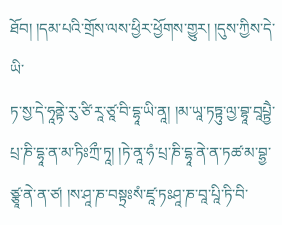ཐོབ། །དམ་པའི་གྲོས་ལས་ཕྱིར་ཕྱོགས་གྱུར། །དུས་ཀྱིས་དེ་ཡི་
ཏ་སྱ་དེ་ཧཱནྟེ་རུ་ཙི་རཱ་ཙཱ་བི་དྷཱ་ཡི་ནཱ། །མ་ཡཱ་ཏཏྟུ་ལྱ་བྷཱ་བཱཔྟྱཻ་པྲ་ཎི་དྷཱ་ན་མ་ཏིཿཀྲྀ་ཏཱ། །ཏེ་ནཱ་ཧཾ་པྲ་ཎི་དྷཱ་ནེ་ན་ཏཚ་མ་བྷྱ་ཙྩཱ་ནེ་ན་ཙ། །ས་ཤཱ་ཎ་བསྟྲཿསཾ་ཛཱ་ཏཿཤཱ་ཎ་བཱ་པཱི་ཏི་བི་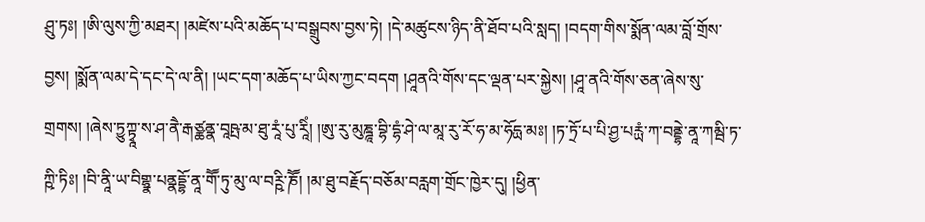ཤྲུ་ཏཿ། །ཨི་ལུས་ཀྱི་མཐར། །མཛེས་པའི་མཆོད་པ་བསྒྲུབས་བྱས་ཏེ། །དེ་མཚུངས་ཉིད་ནི་ཐོབ་པའི་སླད། །བདག་གིས་སྨོན་ལམ་བློ་གྲོས་བྱས། །སྨོན་ལམ་དེ་དང་དེ་ལ་ནི། །ཡང་དག་མཆོད་པ་ཡིས་ཀྱང་བདག །ཤཱནའི་གོས་དང་ལྡན་པར་སྐྱེས། །ཤཱ་ནའི་གོས་ཅན་ཞེས་སུ་གྲགས། །ཞེས་ཏྱུཀྟྭཱ་ས་ཤ་ནཻ་རྒཙྪནྣ་བཱཥྤ་མ་ཐུ་རཱཾ་པུ་རཱིཾ། །ཨུ་རུ་མུཎྜཱ་བྷི་དྷཾ་ཤེ་ལ་མཱ་རུ་རོ་ཧ་མ་ཧོདྻ་མཿ། །ཏ་ཏྲོ་པ་པི་ཤྱ་པརྻཾ་ཀ་བནྡྷེ་ནཱ་ཀམྦི་ཏ་ཀྵི་ཏིཿ། །བི་ནཱི་ཡ་བིགྷྣ་པནྣདྡྷོ་ནཱ་གཽ་ཏུ་མུ་ལ་བཪྵི་ཎཽ། །མ་ཐུ་བརྗོད་བཅོམ་བརླག་གྲོང་ཁྱེར་དུ། །ཕྱིན་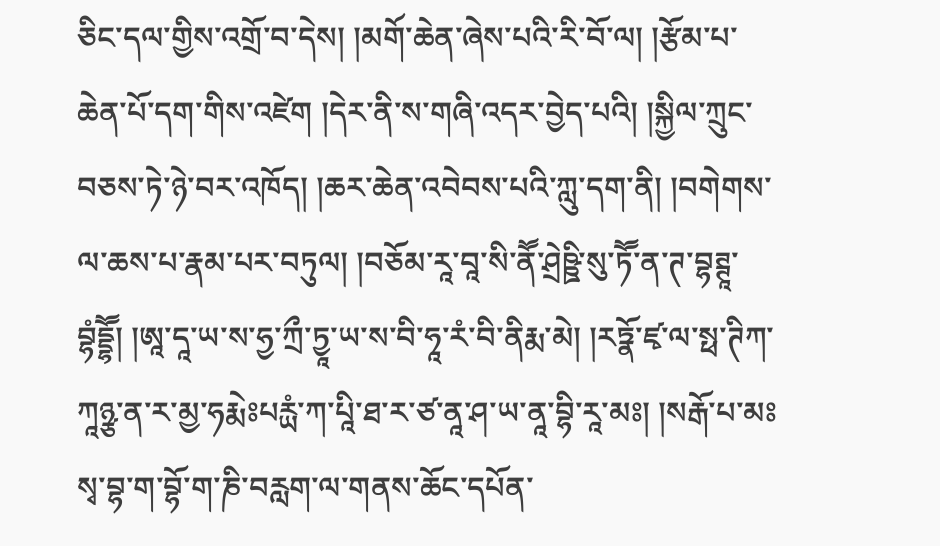ཅིང་དལ་གྱིས་འགྲོ་བ་དེས། །མགོ་ཆེན་ཞེས་པའི་རི་བོ་ལ། །རྩོམ་པ་ཆེན་པོ་དག་གིས་འཛེག །དེར་ནི་ས་གཞི་འདར་བྱེད་པའི། །སྐྱིལ་ཀྲུང་བཅས་ཏེ་ཉེ་བར་འཁོད། །ཆར་ཆེན་འབེབས་པའི་ཀླུ་དག་ནི། །བགེགས་ལ་ཆས་པ་རྣམ་པར་བཏུལ། །བཅོམ་རཱ་བཱ་སི་ནཽ་ཤྲེཥྛི་སུ་ཏཽ་ན་ཊ་བྷཊྚཱ་བྷཾདྡྷཽ། །ཨཱ་དཱ་ཡ་ས་ཧྱ་ཀྲྀ་ཏྱཱ་ཡ་ས་བི་ཧཱ་རཾ་བི་ནིརྨ་མེ། །རཏྣོ་ཛྭ་ལ་སྥ་ཊིཀ་ཀཱཉྩ་ན་ར་མྱ་ཧརྨེཿཔརྻཾ་ཀ་པཱི་ཐ་ར་ཙ་ནཱ་ཤ་ཡ་ནཱ་བྷི་རཱ་མཿ། །སརྒོ་པ་མཿསྭ་བྷ་ག་བྷོ་ག་ཎི་བརླག་ལ་གནས་ཆོང་དཔོན་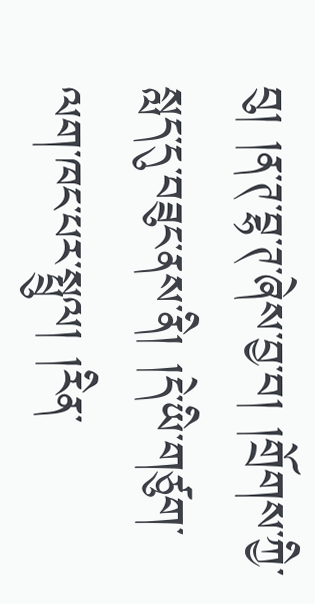བུ། །ན་ཊ་བྷ་ཊ་ཞེས་བྱ་བ། །གྲོགས་ཀྱི་སླད་དུ་བཟུང་ནས་ནི། །དེ་ཡི་གཙུག་ལག་ཁང་པར་སྤྲུལ། །རིན་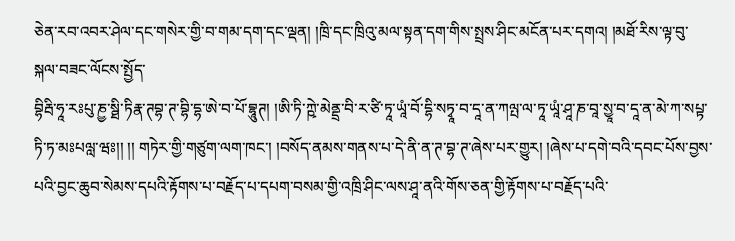ཅེན་རབ་འབར་ཤེལ་དང་གསེར་གྱི་བ་གམ་དག་དང་ལྡན། །ཁྲི་དང་ཁྲིའུ་མལ་སྟན་དག་གིས་སྤྲས་ཤིང་མངོན་པར་དགའ། །མཐོ་རིས་ལྟ་བུ་སྐལ་བཟང་ལོངས་སྤྱོད་
བྷིརྦི་ཧཱ་རཿཔུ་ཎྱ་སྠི་ཏིརྣ་ཊབྷ་ཊ་བྷི་དྷ་ཨེ་བ་པོ་བྷཱུཊ། །ཨི་ཏི་ཀྵེ་མེནྡྲ་བི་ར་ཙི་ཏཱ་ཡཱཾ་བོ་དྷི་སཏྭཱ་བ་དཱ་ན་ཀལྤ་ལ་ཏཱ་ཡཱཾ་ཤཱ་ཎ་བཱ་སྱཱ་བ་དཱ་ན་མེ་ཀ་སཔྟ་ཏི་ཏ་མཿཔལླ་ཝཿ།། །། གཏེར་གྱི་གཙུག་ལག་ཁང་། །བསོད་ནམས་གནས་པ་དེ་ནི་ན་ཊ་བྷ་ཊ་ཞེས་པར་གྱུར། །ཞེས་པ་དགེ་བའི་དབང་པོས་བྱས་པའི་བྱང་ཆུབ་སེམས་དཔའི་རྟོགས་པ་བརྗོད་པ་དཔག་བསམ་གྱི་འཁྲི་ཤིང་ལས་ཤཱ་ནའི་གོས་ཅན་གྱི་རྟོགས་པ་བརྗོད་པའི་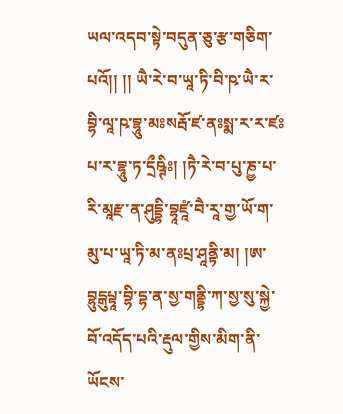ཡལ་འདབ་སྟེ་བདུན་ཅུ་རྩ་གཅིག་པའོ།། །། ཡཻ་རེ་བ་ཡཱ་ཏི་བི་ཥ་ཡཻ་ར་བྷི་ལཱ་ཥ་བྷཱུ་མཿསརྦོ་ཛ་ནཿསྨ་ར་ར་ཛཿཔ་ར་བྷཱུ་ཏ་དྲྀཥྚིཿ། །ཏཻ་རེ་བ་པུ་ཎྱ་པ་རི་མཱརྫ་ན་ཤུདྡྷི་བྷཱཛཱཾ་བཻ་རཱ་གྱ་ཡོ་ག་མུ་པ་ཡཱ་ཏི་མ་ནཿཔྲ་ཤཱནྟི་མ། །ཨ་བྷུདྒུཔྟཱ་བྷི་དྷ་ན་སྱ་གནྡྷི་ཀ་སྱ་སུ་སྐྱེ་བོ་འདོད་པའི་རྡུལ་གྱིས་མིག་ནི་ཡོངས་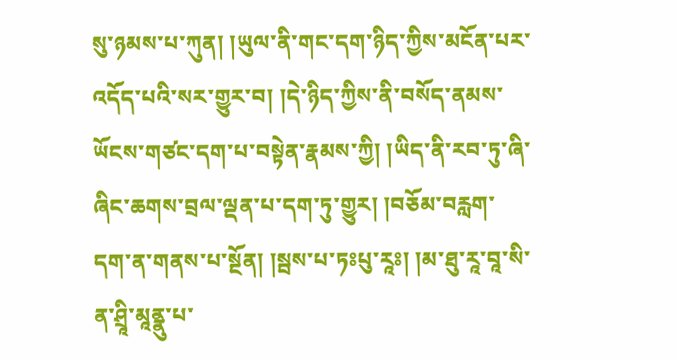སུ་ཉམས་པ་ཀུན། །ཡུལ་ནི་གང་དག་ཉིད་ཀྱིས་མངོན་པར་འདོད་པའི་སར་གྱུར་བ། །དེ་ཉིད་ཀྱིས་ནི་བསོད་ནམས་ཡོངས་གཙང་དག་པ་བསྟེན་རྣམས་ཀྱི། །ཡིད་ནི་རབ་ཏུ་ཞི་ཞིང་ཆགས་བྲལ་ལྡན་པ་དག་ཏུ་གྱུར། །བཅོམ་བརླག་དག་ན་གནས་པ་སྔོན། །སྦས་པ་ཏཿཔུ་རཱཿ། །མ་ཐུ་རཱ་བཱ་སི་ན་ཤྲཱི་མཱནྣུ་པ་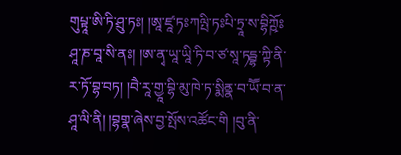གུཔྟཱ་ཨི་ཏི་ཤྲུ་ཏཿ། །ཨཱ་ཛཱ་ཏཿཀལྤི་ཏཿཔི་ཏྲཱ་ས་བྷིཀྵོཿཤཱ་ཎ་བཱ་སི་ནཿ། །ཨ་ནྭ་ཡཱ་ཡཱི་ཏི་བ་ཙ་སཱ་ཏདྦྷ་ཀྟི་ནི་ར་ཏོ་བྷ་བཏ། །བཻ་རཱ་གྱཱ་བྷི་མུ་ཁེ་ཏ་སྨིནྣ་བ་ཡཽ་བ་ན་ཤཱ་ལི་ནི། །བྷགྣ་ཞེས་བྱ་སྤོས་འཚོང་གི །བུ་ནི་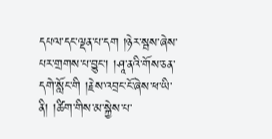དཔལ་དང་ལྡན་པ་དག །ཉེར་སྦས་ཞེས་པར་གྲགས་པ་བྱུང་། །ཤཱ་ནའི་གོས་ཅན་དགེ་སློང་གི །རྗེས་འབྲང་ངོ་ཞེས་ཕ་ཡི་ནི། །ཚིག་གིས་མ་སྐྱེས་པ་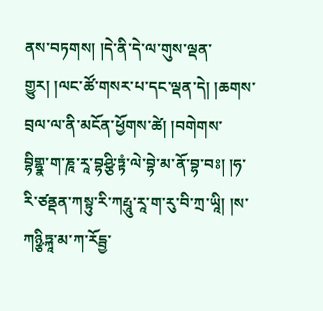ནས་བཏགས། །དེ་ནི་དེ་ལ་གུས་ལྡན་གྱུར། །ལང་ཚོ་གསར་པ་དང་ལྡན་དེ། །ཆགས་བྲལ་ལ་ནི་མངོན་ཕྱོགས་ཚེ། །བགེགས་
བྷིགྷྣ་ག་ཎཱ་རཱ་བྷཤྩི་ཏྟཾ་ལེ་བྷེ་མ་ནོ་བྷ་བཿ། །ཧ་རི་ཙནྡན་ཀསྟུ་རི་ཀརྤཱུ་རཱ་ག་རུ་བི་ཀྲ་ཡཱི། །ས་ཀཉྩིཏྐཱ་མ་ཀ་རོདྦྱ་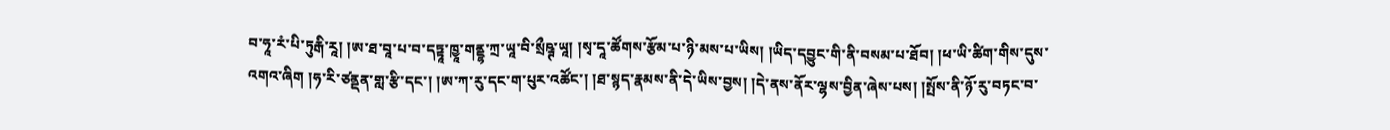བ་ཧཱ་རཾ་པི་ཏུརྒི་རཱ། །ཨ་ཐ་བཱ་པ་བ་དཏྟཱ་ཁྱཱ་གནྡྷ་ཀྲ་ཡཱ་བི་སྲྀཥྚ་ཡཱ། །སྭ་དཱ་ཚོགས་རྩོམ་པ་ཉི་མས་པ་ཡིས། །ཡིད་དབྱུང་གི་ནི་བསམ་པ་ཐོབ། །ཕ་ཡི་ཚིག་གིས་དུས་འགའ་ཞིག །ཧ་རི་ཙནྡན་གླ་རྩི་དང་། །ཨ་ཀ་རུ་དང་ག་པུར་འཚོང་། །ཐ་སྙད་རྣམས་ནི་དེ་ཡིས་བྱས། །དེ་ནས་ནོར་ལྷས་བྱིན་ཞེས་པས། །སྤོས་ནི་ཉོ་རུ་བཏང་བ་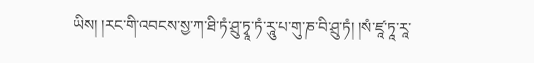ཡིས། །རང་གི་འབངས་སྱ་ཀ་ཐི་ཏཾ་ཤྲུ་ཏྭཱ་ཏཾ་རཱུ་པ་གུ་ཎ་བི་ཤྲུ་ཏཾ། །སཾ་ཛཱ་ཏཱ་རཱ་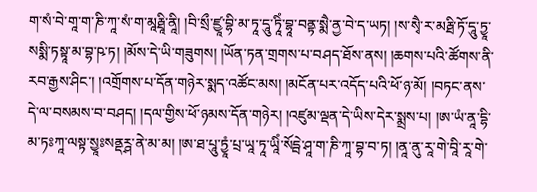ག་སཾ་བེ་གཱ་ག་ཎི་ཀཱ་སཾ་ག་མཱརྠཱི་ནཱི། །བི་སྲྀ་ཛྱཱ་བྷི་མ་ཏཱ་དཱུ་ཏཱིཾ་བྷཱ་བནྟ་སྨཻ་ནྱ་བེ་ད་ཡཏ། །ས་སྭཻ་ར་མརྠི་ཏོ་དཱུ་ཏྱཱ་སསྨི་ཏསྟཱ་མ་བྷ་ཥ་ཏ། །མོས་དེ་ཡི་གཟུགས། །ཡོན་ཏན་གྲགས་པ་བཤད་ཐོས་ནས། །ཆགས་པའི་ཚོགས་ནི་རབ་རྒྱས་ཤིང་། །འགྲོགས་པ་དོན་གཉེར་སྨད་འཚོང་མས། །མངོན་པར་འདོད་པའི་ཕོ་ཉ་མོ། །བཏང་ནས་དེ་ལ་བསམས་བ་བཤད། །དལ་གྱིས་ཕོ་ཉམས་དོན་གཉེར། །འཛུམ་ལྡན་དེ་ཡིས་དེར་སྨྲས་པ། །ཨ་ཡཾ་ནཱ་དྷི་མ་ཏཿཀཱ་ལསྟ་སྱཱཿསནྡཪྴ་ནེ་མ་མ། །ཨ་ཐ་པཱུ་ཏྱཱཾ་པྲ་ཡཱ་ཏཱ་ཡཱིཾ་སོདྦེ་ཤཱ་ག་ཎི་ཀཱ་བྷ་བ་ཏ། །ནཱ་ནུ་རཱ་གེ་བཱི་རཱ་གེ་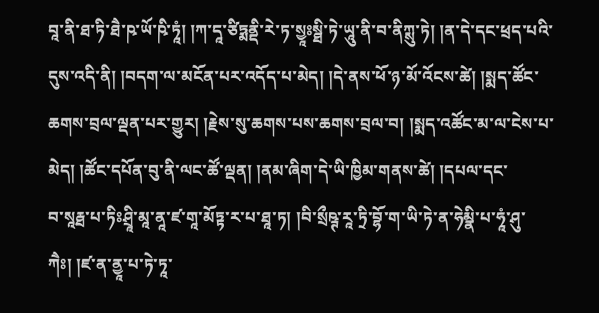བཱ་ནི་ཐ་ཏི་ཐཻ་ཥ་ཡོ་ཥི་ཏཱཾ། །ཀ་དཱ་ཙིཏྨནྡི་རེ་ཏ་སྱཱཿསྠི་ཏེ་ཡཱུ་ནི་བ་ནིཀྶུ་ཏེ། །ན་དེ་དང་ཕྲད་པའི་དུས་འདི་ནི། །བདག་ལ་མངོན་པར་འདོད་པ་མེད། །དེ་ནས་ཕོ་ཉ་མོ་འོངས་ཚེ། །སྨད་ཚོང་ཆགས་བྲལ་ལྡན་པར་གྱུར། །རྗེས་སུ་ཆགས་པས་ཆགས་བྲལ་བ། །སྨད་འཚོང་མ་ལ་ངེས་པ་མེད། །ཚོང་དཔོན་བུ་ནི་ལང་ཚོ་ལྡན། །ནམ་ཞིག་དེ་ཡི་ཁྱིམ་གནས་ཚེ། །དཔལ་དང་
བ་སཱརྠ་པ་ཏིཿཤྲཱི་མཱ་ནཱ་ཛ་གཱ་མོཏྟ་ར་པ་ཐཱ་ཏ། །བི་སྲྀཥྚ་རཱ་ཏྲི་བྷོ་ག་ཡི་ཏེ་ན་ཧེམྣི་པ་ཧཱཾ་ཤུ་ཀཻཿ། །ཛ་ན་ནྱཱ་པ་ཏེ་ཏཱ་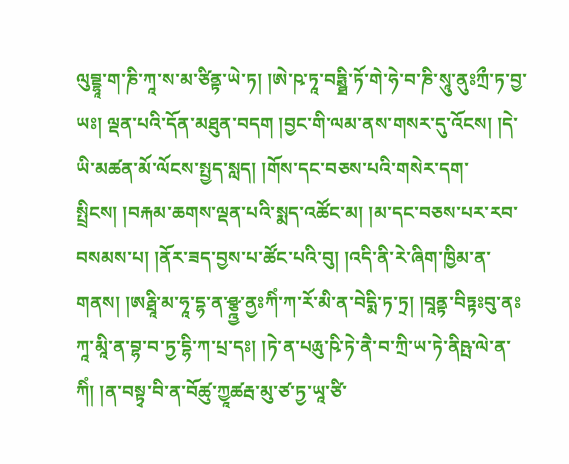ལུབྡྷཱ་ག་ཎི་ཀཱ་ས་མ་ཙིནྟ་ཡེ་ཏ། །ཨེ་ཥ་ཏཱ་བཏྶྠི་ཏོ་གེ་ཧེ་བ་ཎི་སཱུ་ནུཿཀྲྀ་ཏ་བྱ་ཡཿ། ལྡན་པའི་དོན་མཐུན་བདག །བྱང་གི་ལམ་ནས་གསར་དུ་འོངས། །དེ་ཡི་མཚན་མོ་ལོངས་སྤྱད་སླད། །གོས་དང་བཅས་པའི་གསེར་དག་སྤྲིངས། །བརྐམ་ཆགས་ལྡན་པའི་སྨད་འཚོང་མ། །མ་དང་བཅས་པར་རབ་བསམས་པ། །ནོར་ཟད་བྱས་པ་ཚོང་པའི་བུ། །འདི་ནི་རེ་ཞིག་ཁྱིམ་ན་གནས། །ཨརྠཱི་མ་ཧཱ་དྷ་ན་ཤྩྰྱ་ནྱཿཀིཾ་ཀ་རོ་མི་ན་བེདྨི་ཏ་ཏྲ། །བཱནྟ་བིཏྟཿབུ་ནཿཀཱ་མཱི་ན་བྷ་བ་ཏྱ་དྷི་ཀ་པྲ་དཿ། །ཏེ་ན་པརྻུ་ཥི་ཏེ་ནཻ་བ་ཀྲི་ཡ་ཏེ་ནིཥྤ་ལེ་ན་ཀིཾ། །ན་བསྟྭ་བི་ན་བོཚུ་ཀྱཱཚརྦ་མུ་ཙ་ཏྱ་ཡཱ་ཙི་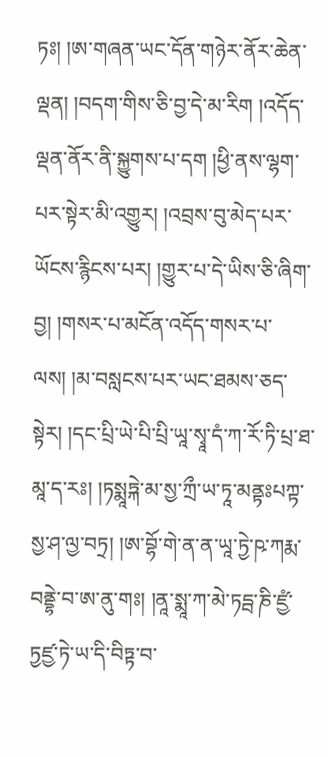ཏཿ། །ཨ་གཞན་ཡང་དོན་གཉེར་ནོར་ཆེན་ལྡན། །བདག་གིས་ཅི་བྱ་དེ་མ་རིག །འདོད་ལྡན་ནོར་ནི་སྐྱུགས་པ་དག །ཕྱི་ནས་ལྷག་པར་སྟེར་མི་འགྱུར། །འབྲས་བུ་མེད་པར་ཡོངས་རྙིངས་པར། །གྱུར་པ་དེ་ཡིས་ཅི་ཞིག་བྱ། །གསར་པ་མངོན་འདོད་གསར་པ་ལས། །མ་བསླངས་པར་ཡང་ཐམས་ཅད་སྟེར། །དང་པྲི་ཡེ་པི་པྲི་ཡཱ་སྭཱ་དཾ་ཀ་རོ་ཏི་པྲ་ཐ་མཱ་ད་རཿ། །ཏསྨཱཏྐེ་མ་སྱ་ཀྲྀ་ཡ་ཏཱ་མནྟཿཔཀྟ་སྱ་ཤ་ལྱ་བཏྲ། །ཨ་བྷོ་གེ་ན་ན་ཡཱ་ཏྱེ་ཥ་ཀརྨ་བནྡྷེ་བ་ཨ་ནུ་གཿ། །ནཱ་སྨཱ་ཀ་མེ་ཏདྦ་ཎི་ཛྱཾ་ཏྱཛྱ་ཏེ་ཡ་དི་བིཏྟ་བ་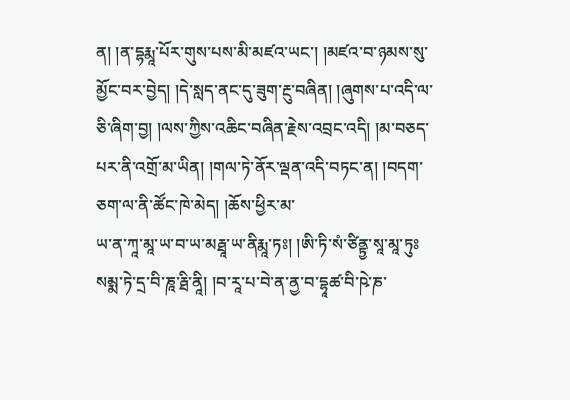ན། །ན་དྷརྨཱ་པོར་གུས་པས་མི་མཛའ་ཡང་། །མཛའ་བ་ཉམས་སུ་མྱོང་བར་བྱེད། །དེ་སླད་ནང་དུ་ཟུག་རྔུ་བཞིན། །ཞུགས་པ་འདི་ལ་ཅི་ཞིག་བྱ། །ལས་ཀྱིས་འཆིང་བཞིན་རྗེས་འབྲང་འདི། །མ་བཅད་པར་ནི་འགྲོ་མ་ཡིན། །གལ་ཏེ་ནོར་ལྡན་འདི་བཏང་ན། །བདག་ཅག་ལ་ནི་ཚོང་ཁེ་མེད། །ཆོས་ཕྱིར་མ་
ཡ་ན་ཀཱ་མཱ་ཡ་བ་ཡ་མརྠཱ་ཡ་ནིརྨཱ་ཏཿ། །ཨི་ཏི་སཾ་ཙིནྟྱ་སཱ་མཱ་ཏུཿསམྨ་ཏེ་དྲ་བི་ཎཱ་རྠི་ནཱི། །བ་རཱ་པ་བེ་ན་ནྱ་བ་དྷཱཚ་བི་ཥེ་ཎ་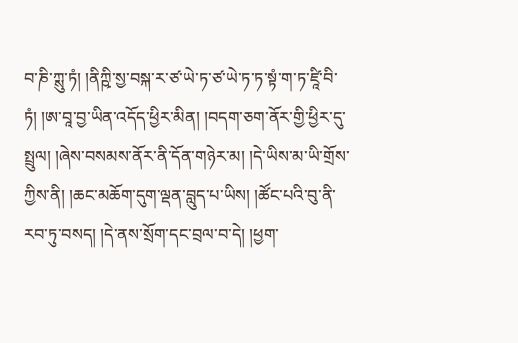བ་ཎི་ཀྶུ་ཏཾ། །ནིཀྵི་སྱ་བསྐ་ར་ཙ་ཡེ་ཏ་ཙ་ཡེ་ཏ་ཏ་སྟཾ་ག་ཏ་ཛཱི་བི་ཏཾ། །ཨ་བཱ་བྱ་ཡིན་འདོད་ཕྱིར་མིན། །བདག་ཅག་ནོར་གྱི་ཕྱིར་དུ་སྤྲུལ། །ཞེས་བསམས་ནོར་ནི་དོན་གཉེར་མ། །དེ་ཡིས་མ་ཡི་གྲོས་ཀྱིས་ནི། །ཆང་མཆོག་དུག་ལྡན་བླུད་པ་ཡིས། །ཚོང་པའི་བུ་ནི་རབ་ཏུ་བསད། །དེ་ནས་སྲོག་དང་བྲལ་བ་དེ། །ཕྱག་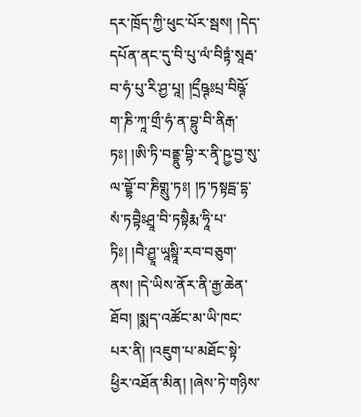དར་ཁྲོད་ཀྱི་ཕུང་པོར་སྦས། །དེད་དཔོན་ནང་དུ་བི་པུ་ལཾ་བིཏྟཾ་སཱརྦ་བ་ཧཾ་པུ་རི་ཤྱ་པཱ། །དྲྀཥྚཿཔྲ་བིཥྚོ་ག་ཎི་ཀཱ་གྲྀ་ཧཾ་ན་བྷུ་བི་ནིརྒ་ཏཿ། །ཨི་ཏི་བནྡྷུ་བྷི་ར་ནྭི་ཥྱ་བྱ་སུ་ལ་བྡྷོ་བ་ཎིགྶུ་ཏཿ། །ཏ་ཏསྟདྦ་དྷ་སཾ་ཏབྟཻཿཤྲཱ་བི་ཏསྟཻརྨ་ཧཱི་པ་ཏིཿ། །བཻ་ཤྱཱ་ཡཱསྟཱི་རབ་བཅུག་ནས། །དེ་ཡིས་ནོར་ནི་རྒྱ་ཆེན་ཐོབ། །སྨད་འཚོང་མ་ཡི་ཁང་པར་ནི། །འཇུག་པ་མཐོང་སྟེ་ཕྱིར་འཐོན་མིན། །ཞེས་ཏེ་གཉིས་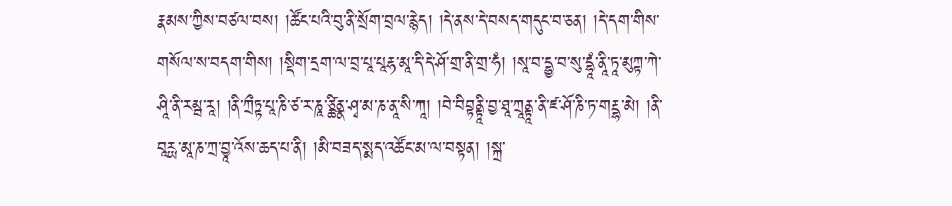རྣམས་ཀྱིས་བཙལ་བས། །ཚོང་པའི་བུ་ནི་སྲོག་བྲལ་རྙེད། །དེ་ནས་དེ་བསད་གདུང་བ་ཅན། །དེ་དག་གིས་གསོལ་ས་བདག་གིས། །སྡིག་དྲག་ལ་བྲ་པཱ་པཱརྷ་མཱ་དི་དེ་ཤོ་གྲ་ནི་གྲ་ཧཾ། །སཱ་བ་དྷྱ་བ་སུ་དྷཱཾ་ནཱི་ཏཱ་མུཀྟ་ཀེ་ཤཱི་ནི་རམྦ་རཱ། །ནི་ཀྲྀཏྟ་པཱ་ཎི་ཙ་ར་ཎཱ་ཙྪིནྣ་ཤྭ་མ་ཎ་ནཱ་སི་ཀཱ། །བེ་བིབྟནྟཱི་བྱ་ཐཱ་ཀྲཱནྟཱ་ནི་ཛ་ཤོ་ཎི་ཏ་གརྡྷ་མེ། །ནི་བཱརྻ་མཱ་ཎ་ཀྲ་བྱཱ་འོས་ཆད་པ་ནི། །མི་བཟད་སྨད་འཚོང་མ་ལ་བསྟན། །སྐྲ་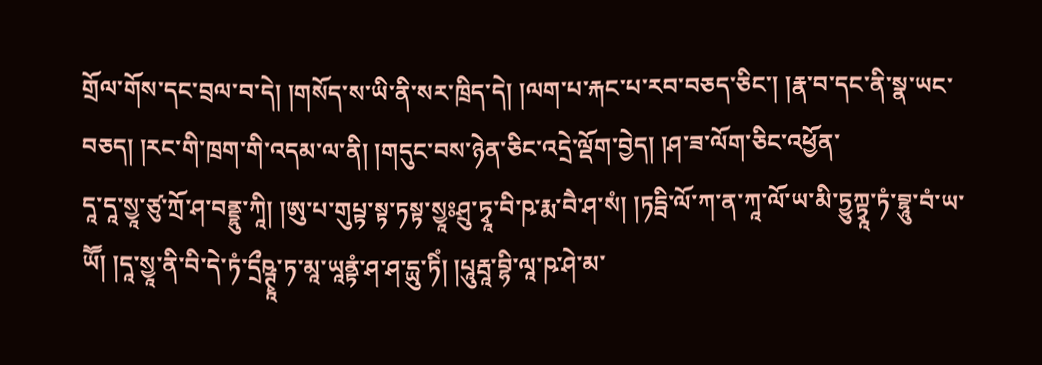གྲོལ་གོས་དང་བྲལ་བ་དེ། །གསོད་ས་ཡི་ནི་སར་ཁྲིད་དེ། །ལག་པ་རྐང་པ་རབ་བཅད་ཅིང་། །རྣ་བ་དང་ནི་སྣ་ཡང་བཅད། །རང་གི་ཁྲག་གི་འདམ་ལ་ནི། །གདུང་བས་ཉེན་ཅིང་འདྲེ་ལྡོག་བྱེད། །ཤ་ཟ་ལོག་ཅིང་འཕྱོན་
དཱ་དཱ་སྱཱ་ཙུ་ཀྲོ་ཤ་བནྡྷུ་ཀཱི། །ཨུ་པ་གུཔྟ་སྟ་ཏསྟ་སྱཱཿཤྲུ་ཏྭཱ་བི་ཥ་རྨ་བཻ་ཤ་སཾ། །ཏདྦི་ལོ་ཀ་ན་ཀཱ་ལོ་ཡ་མི་ཏྱུཀྟྭཱ་ཏཾ་བྷཱུ་བཾ་ཡ་ཡཽ། །དཱ་སྱཱ་ནི་བི་དེ་ཏཾ་དྲྀཥྚྭཱ་ཏ་མཱ་ཡཱནྟཾ་ཤ་ཤ་དྻུ་ཏིཾ། །པཱུརྦཱ་བྷི་ལཱ་ཥ་ཤེ་མ་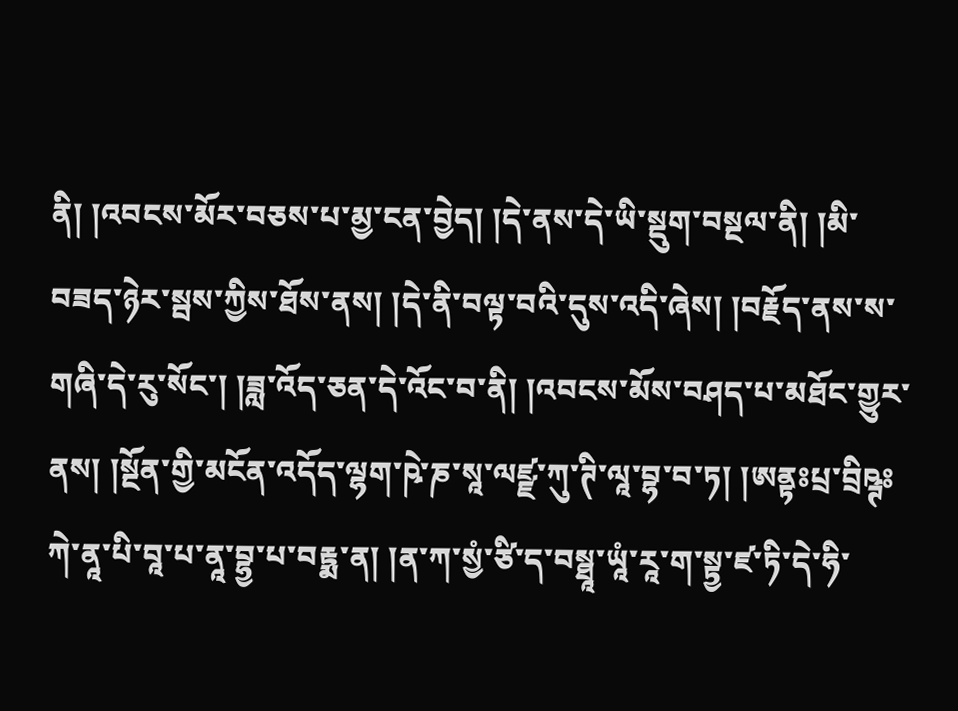ནི། །འབངས་མོར་བཅས་པ་མྱ་ངན་བྱེད། །དེ་ནས་དེ་ཡི་སྡུག་བསྔལ་ནི། །མི་བཟད་ཉེར་སྦས་ཀྱིས་ཐོས་ནས། །དེ་ནི་བལྟ་བའི་དུས་འདི་ཞེས། །བརྗོད་ནས་ས་གཞི་དེ་རུ་སོང་། །ཟླ་འོད་ཅན་དེ་འོང་བ་ནི། །འབངས་མོས་བཤད་པ་མཐོང་གྱུར་ནས། །སྔོན་གྱི་མངོན་འདོད་ལྷག་ཥེ་ཎ་སཱ་ལཛྫ་ཀུ་ཊི་ལཱ་བྷ་བ་ཏ། །ཨནྟཿཔྲ་བྲིཥྚཿཀེ་ནཱ་པི་བཱ་པ་ནཱ་བྷྱ་པ་བརྟྨ་ན། །ན་ཀ་སྱཾ་ཙི་ད་བསྠཱ་ཡཱཾ་རཱ་ག་སྟྱ་ཛ་ཏི་དེ་ཧི་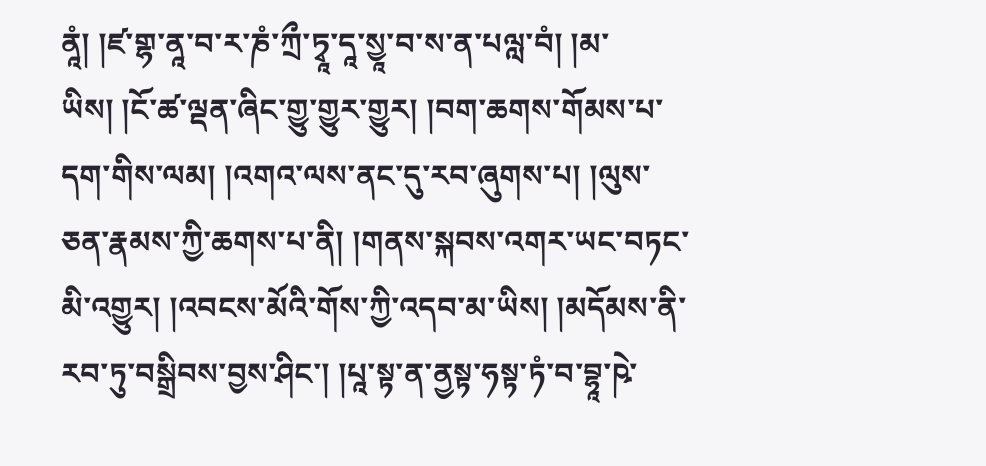ནཱཾ། །ཛ་གྷ་ནཱ་བ་ར་ཎཾ་ཀྲྀ་ཏྭཱ་དཱ་སྱཱ་བ་ས་ན་པལླ་བཾ། །མ་ཡིས། །ངོ་ཚ་ལྡན་ཞིང་གྱུ་གྱུར་གྱུར། །བག་ཆགས་གོམས་པ་དག་གིས་ལམ། །འགའ་ལས་ནང་དུ་རབ་ཞུགས་པ། །ལུས་ཅན་རྣམས་ཀྱི་ཆགས་པ་ནི། །གནས་སྐབས་འགར་ཡང་བཏང་མི་འགྱུར། །འབངས་མོའི་གོས་ཀྱི་འདབ་མ་ཡིས། །མདོམས་ནི་རབ་ཏུ་བསྒྲིབས་བྱས་ཤིང་། །པཱ་སྟ་ན་ནྱསྟ་ཧསྟ་ཏཾ་བ་བྷཱ་ཥེ་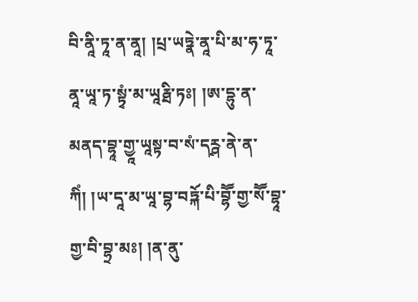བི་ནཱི་ཏཱ་ན་ནཱ། །པྲ་ཡཏྣེ་ནཱ་པི་མ་ཧ་ཏཱ་ནཱ་ཡཱ་ཏ་སྟྭཾ་མ་ཡཱརྠི་ཏཿ། །ཨ་དྷུ་ན་མནད་བྷཱ་གྱཱ་ཡཱསྟ་བ་སཾ་དཪྴ་ནེ་ན་ཀིཾ། །ཡ་དཱ་མ་ཡཱ་བྷ་བཏྐོ་པི་བྷཽ་གྱ་སཽ་བྷཱ་གྱ་བི་བྷྲ་མཿ། །ན་ནུ་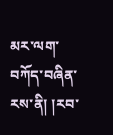མར་ལག་བཀོད་བཞིན་རས་ནི། །རབ་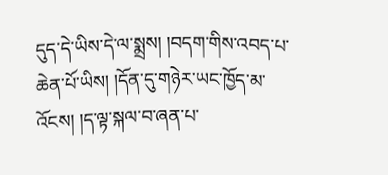དུད་དེ་ཡིས་དེ་ལ་སྨྲས། །བདག་གིས་འབད་པ་ཆེན་པོ་ཡིས། །དོན་དུ་གཉེར་ཡང་ཁྱོད་མ་འོངས། །ད་ལྟ་སྐལ་བ་ཞན་པ་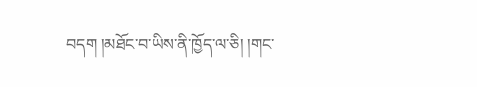བདག །མཐོང་བ་ཡིས་ནི་ཁྱོད་ལ་ཅི། །གང་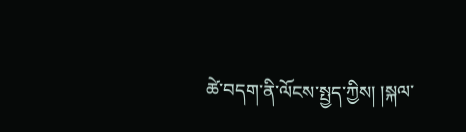ཚེ་བདག་ནི་ལོངས་སྤྱད་ཀྱིས། །སྐལ་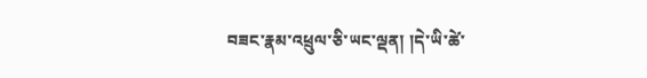བཟང་རྣམ་འཕྲུལ་ཅི་ཡང་ལྡན། །དེ་ཡི་ཚེ་